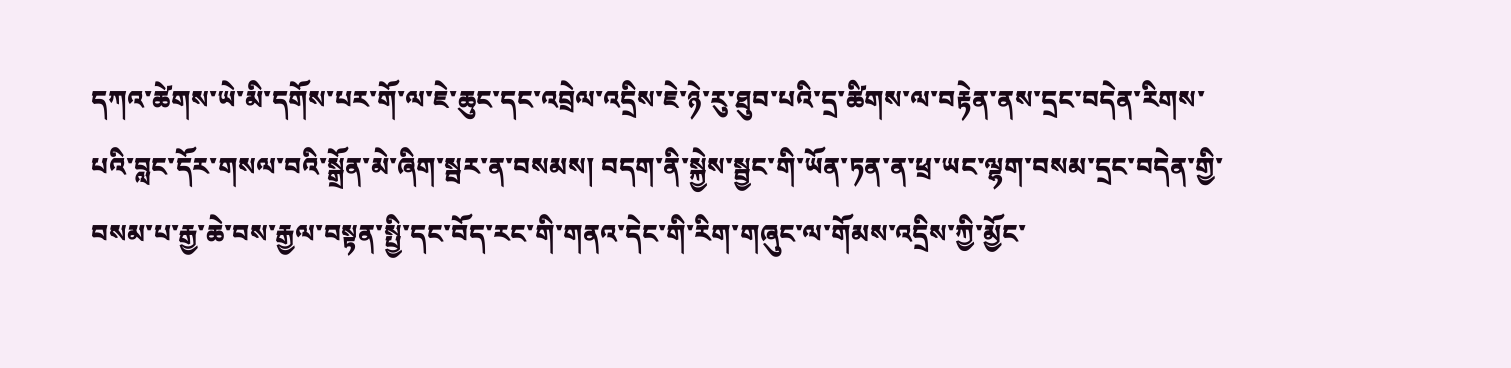དཀའ་ཚེགས་ཡེ་མི་དགོས་པར་གོ་ལ་ཇེ་ཆུང་དང་འབྲེལ་འདྲིས་ཇེ་ཉེ་རུ་ཐུབ་པའི་དྲ་ཚིགས་ལ་བརྟེན་ནས་དྲང་བདེན་རིགས་པའི་བླང་དོར་གསལ་བའི་སྒྲོན་མེ་ཞིག་སྦར་ན་བསམས། བདག་ནི་སྐྱེས་སྦྱང་གི་ཡོན་ཏན་ན་ཕྲ་ཡང་ལྷག་བསམ་དྲང་བདེན་གྱི་བསམ་པ་རྒྱ་ཆེ་བས་རྒྱལ་བསྟན་སྤྱི་དང་བོད་རང་གི་གནའ་དེང་གི་རིག་གཞུང་ལ་གོམས་འདྲིས་ཀྱི་མྱོང་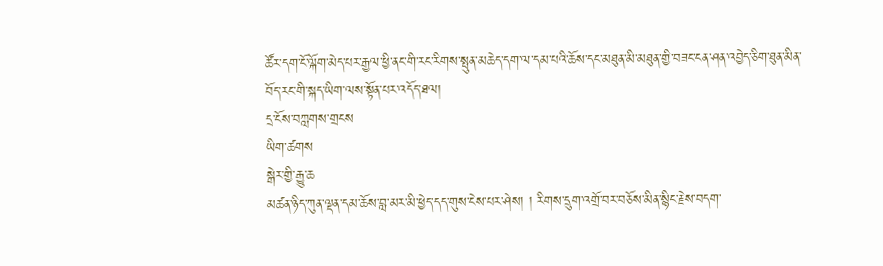ཚོར་དག་ངོ་ལྐོག་མེད་པར་རྒྱལ་ཕྱི་ནང་གི་རང་རིགས་སྤུན་མཆེད་དག་ལ་དམ་པའི་ཆོས་དང་མཐུན་མི་མཐུན་གྱི་བཟང་ངན་ཤན་འབྱེད་ཅིག་ཐུན་མིན་བོད་རང་གི་སྐད་ཡིག་ལས་སྟོན་པར་འདོད་ཐལ།
དྲ་ངོས་བཀླགས་གྲངས
ཡིག་ཚགས
སྒེར་གྱི་རྒྱུ་ཆ
མཚན་ཉིད་ཀུན་ལྡན་དམ་ཆོས་བླ་མར་མི་ཕྱེད་དད་གུས་ངེས་པར་ཤེས། ། རིགས་དྲུག་འགྲོ་བར་བཅོས་མིན་སྙིང་རྗེས་བདག་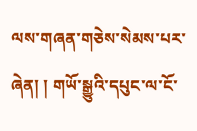ལས་གཞན་གཅེས་སེམས་པར་ཞེན། ། གཡོ་སྒྱུའི་དཔུང་ལ་ངོ་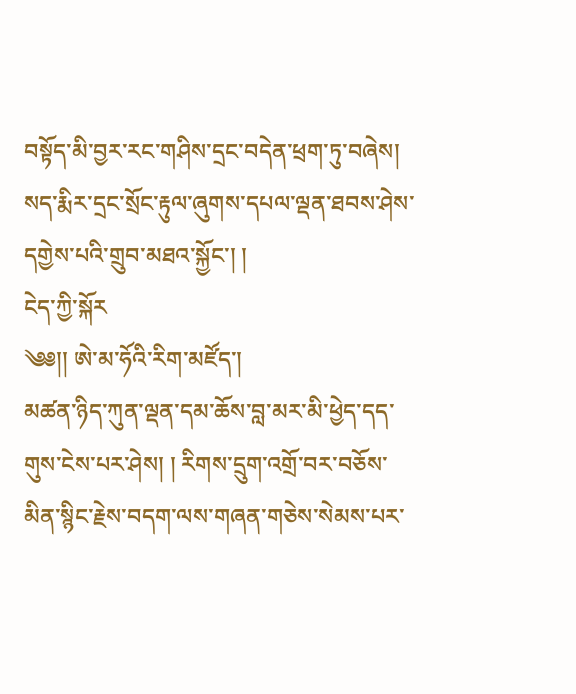བསྟོད་མི་བྱར་རང་གཤིས་དྲང་བདེན་ཕྲག་ཏུ་བཞེས། སད་རྨིར་དྲང་སྲོང་རྟུལ་ཞུགས་དཔལ་ལྡན་ཐབས་ཤེས་དགྱེས་པའི་གྲུབ་མཐའ་སྐྱོང་། །
ངེད་ཀྱི་སྐོར
༄༅།། ཨེ་མ་ཧོའི་རིག་མཛོད་།
མཚན་ཉིད་ཀུན་ལྡན་དམ་ཆོས་བླ་མར་མི་ཕྱེད་དད་གུས་ངེས་པར་ཤེས། ། རིགས་དྲུག་འགྲོ་བར་བཅོས་མིན་སྙིང་རྗེས་བདག་ལས་གཞན་གཅེས་སེམས་པར་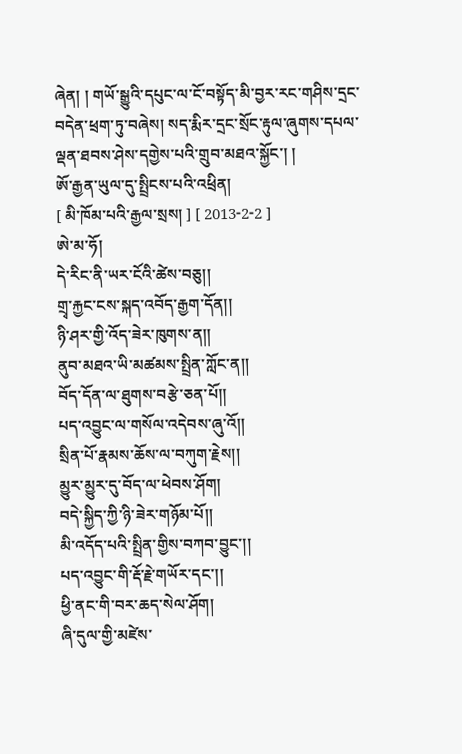ཞེན། ། གཡོ་སྒྱུའི་དཔུང་ལ་ངོ་བསྟོད་མི་བྱར་རང་གཤིས་དྲང་བདེན་ཕྲག་ཏུ་བཞེས། སད་རྨིར་དྲང་སྲོང་རྟུལ་ཞུགས་དཔལ་ལྡན་ཐབས་ཤེས་དགྱེས་པའི་གྲུབ་མཐའ་སྐྱོང་། །
ཨོ་རྒྱན་ཡུལ་དུ་སྤྲིངས་པའི་འཕྲིན།
[ མི་ཁོམ་པའི་རྒྱལ་སྲས། ] [ 2013-2-2 ]
ཨེ་མ་ཧོ།
དེ་རིང་ནི་ཡར་ངོའི་ཚེས་བཅུ།།
གྲྭ་རྐྱང་ངས་སྐད་འབོད་རྒྱག་དོན།།
ཉི་ཤར་གྱི་འོད་ཟེར་ཁུགས་ན།།
ནུབ་མཐའ་ཡི་མཚམས་སྤྲིན་ཀློང་ན།།
བོད་དོན་ལ་ཐུགས་བརྩེ་ཅན་པོ།།
པད་འབྱུང་ལ་གསོལ་འདེབས་ཞུ་འོ།།
སྲིན་པོ་རྣམས་ཆོས་ལ་བཀུག་རྗེས།།
མྱུར་མྱུར་དུ་བོད་ལ་ཕེབས་ཤོག།
བདེ་སྐྱིད་ཀྱི་ཉི་ཟེར་གཉོམ་པོ།།
མི་འདོད་པའི་སྤྲིན་གྱིས་བཀབ་བྱུང་།།
པད་འབྱུང་གི་རྡོ་རྗེ་གཡོར་དང་།།
ཕྱི་ནང་གི་བར་ཆད་སེལ་ཤོག།
ཞི་དུལ་གྱི་མཛེས་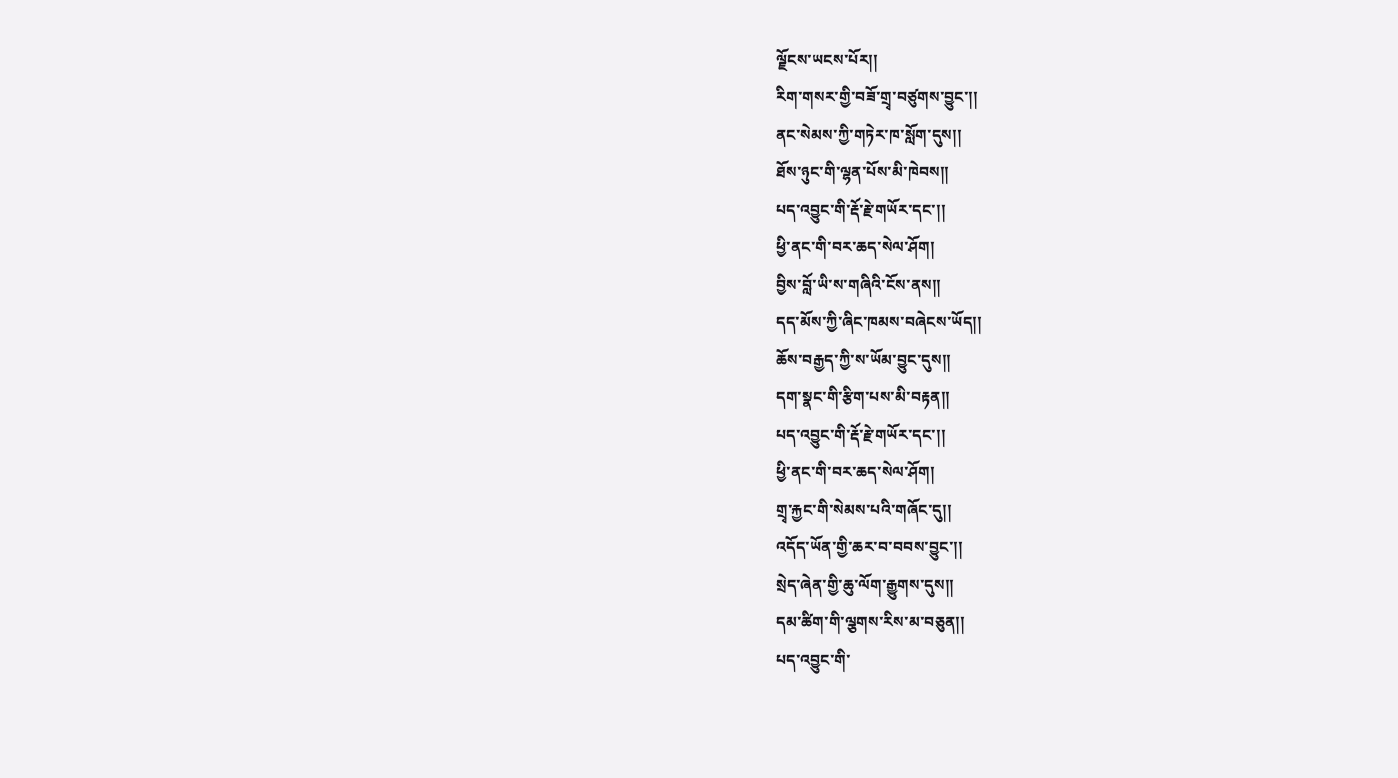ལྗོངས་ཡངས་པོར།།
རིག་གསར་གྱི་བཟོ་གྲྭ་བཙུགས་བྱུང་།།
ནང་སེམས་ཀྱི་གཏེར་ཁ་སློག་དུས།།
ཐོས་ཉུང་གི་ལྷན་པོས་མི་ཁེབས།།
པད་འབྱུང་གི་རྡོ་རྗེ་གཡོར་དང་།།
ཕྱི་ནང་གི་བར་ཆད་སེལ་ཤོག།
བྱིས་བློ་ཡི་ས་གཞིའི་ངོས་ནས།།
དད་མོས་ཀྱི་ཞིང་ཁམས་བཞེངས་ཡོད།།
ཆོས་བརྒྱད་ཀྱི་ས་ཡོམ་བྱུང་དུས།།
དག་སྣང་གི་རྩིག་པས་མི་བརྟན།།
པད་འབྱུང་གི་རྡོ་རྗེ་གཡོར་དང་།།
ཕྱི་ནང་གི་བར་ཆད་སེལ་ཤོག།
གྲྭ་རྐྱང་གི་སེམས་པའི་གཞོང་དུ།།
འདོད་ཡོན་གྱི་ཆར་བ་བབས་བྱུང་།།
སྲེད་ཞེན་གྱི་ཆུ་ལོག་རྒྱུགས་དུས།།
དམ་ཚིག་གི་ལྕགས་རིས་མ་བཅུན།།
པད་འབྱུང་གི་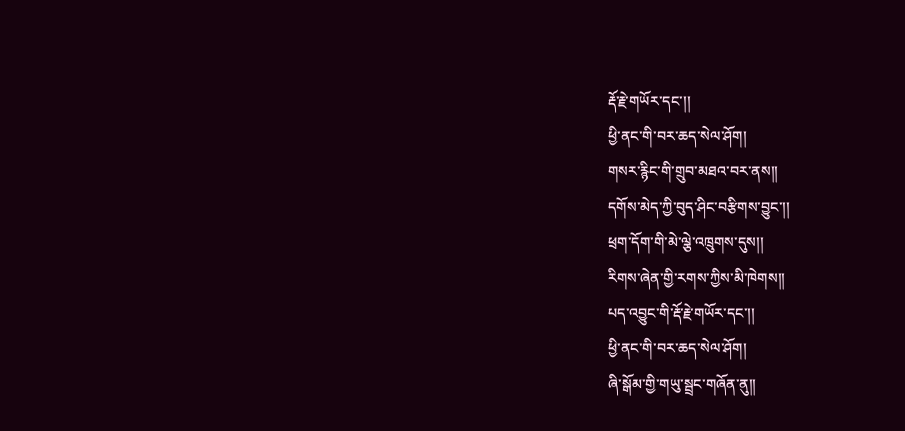རྡོ་རྗེ་གཡོར་དང་།།
ཕྱི་ནང་གི་བར་ཆད་སེལ་ཤོག།
གསར་རྙིང་གི་གྲུབ་མཐའ་བར་ནས།།
དགོས་མེད་ཀྱི་བུད་ཤིང་བརྩིགས་བྱུང་།།
ཕྲག་དོག་གི་མེ་ལྕེ་འཁྲུགས་དུས།།
རིགས་ཞེན་གྱི་རགས་ཀྱིས་མི་ཁེགས།།
པད་འབྱུང་གི་རྡོ་རྗེ་གཡོར་དང་།།
ཕྱི་ནང་གི་བར་ཆད་སེལ་ཤོག།
ཞི་སྒོམ་གྱི་གཡུ་སྦྲང་གཞོན་ནུ།།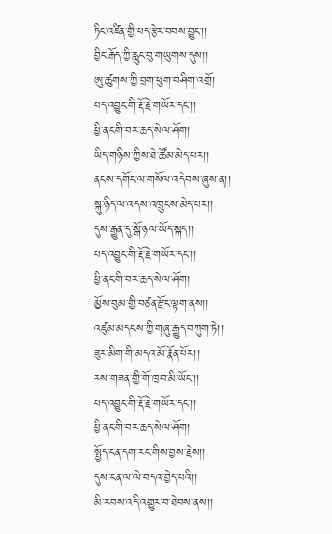ཏིང་འཛིན་གྱི་པད་རྩེར་བབས་བྱུང་།།
བྱིང་རྒོད་ཀྱི་རླུང་བུ་གཡུགས་དུས།།
ཨུ་ཚུགས་ཀྱི་བྲག་ཕུག་བཤིག་འགྲོ།
པད་འབྱུང་གི་རྡོ་རྗེ་གཡོར་དང་།།
ཕྱི་ནང་གི་བར་ཆད་སེལ་ཤོག།
ཡིད་གཉིས་ཀྱིས་ཐེ་ཚོམ་མེད་པར།།
ནངས་དགོང་ལ་གསོལ་འདེབས་ཞུས་ན།།
སྐུ་ཉིད་ལ་འདས་འཁྲུངས་མེད་པར།།
དུས་རྒྱུན་དུ་སྒོ་ཉལ་ཡོད་སྐད།།
པད་འབྱུང་གི་རྡོ་རྗེ་གཡོར་དང་།།
ཕྱི་ནང་གི་བར་ཆད་སེལ་ཤོག།
མྱོས་བུམ་གྱི་བཙན་རྫོང་ལྟག་ནས།།
འཛུམ་མདངས་ཀྱི་གཞུ་རྒྱུད་བཀུག་ཏེ།།
ཟུར་མིག་གི་མདའ་མོ་རྣོན་པོར།།
རས་གཟན་གྱི་གོ་ཁྲབ་མི་ཡོང་།།
པད་འབྱུང་གི་རྡོ་རྗེ་གཡོར་དང་།།
ཕྱི་ནང་གི་བར་ཆད་སེལ་ཤོག།
སྤྱོད་ངན་དག་རང་གིས་བྱས་རྗེས།།
དུས་ངན་ལ་ལེ་བདའ་བྱེད་པའི།།
མི་རབས་འདི་འགྱུར་བ་ཐེབས་ནས།།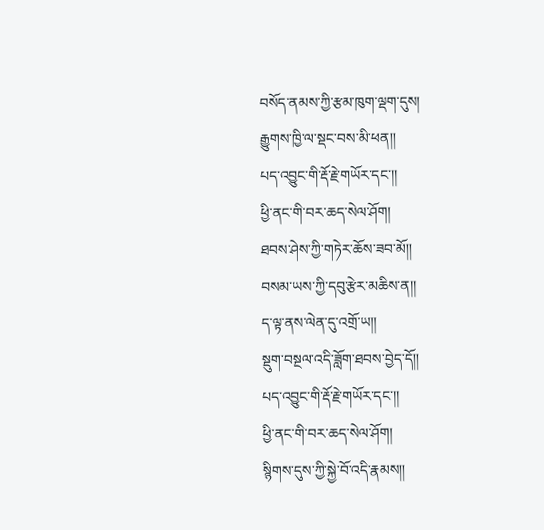བསོད་ནམས་ཀྱི་རྩམ་ཁུག་ལྡག་དུས།
རྒྱུགས་ཁྱི་ལ་སྡང་བས་མི་ཕན།།
པད་འབྱུང་གི་རྡོ་རྗེ་གཡོར་དང་།།
ཕྱི་ནང་གི་བར་ཆད་སེལ་ཤོག།
ཐབས་ཤེས་ཀྱི་གཏེར་ཆོས་ཟབ་མོ།།
བསམ་ཡས་ཀྱི་དབུ་རྩེར་མཆིས་ན།།
ད་ལྟ་ནས་ལེན་དུ་འགྲོ་ཡ།།
སྡུག་བསྔལ་འདི་ཟློག་ཐབས་བྱེད་དོ།།
པད་འབྱུང་གི་རྡོ་རྗེ་གཡོར་དང་།།
ཕྱི་ནང་གི་བར་ཆད་སེལ་ཤོག།
སྙིགས་དུས་ཀྱི་སྐྱེ་བོ་འདི་རྣམས།།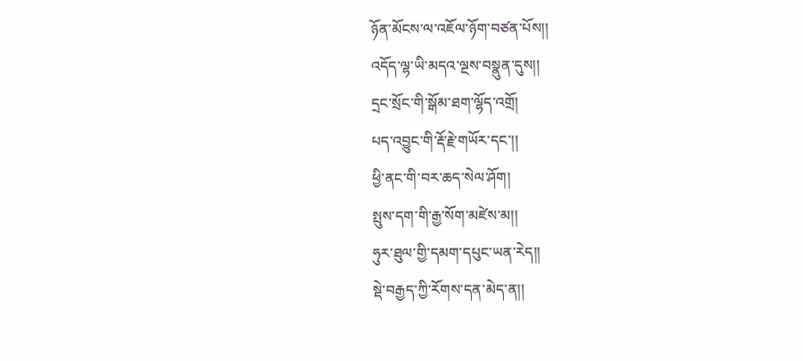ཉོན་མོངས་ལ་འཇོལ་ཉོག་བཙན་པོས།།
འདོད་ལྷ་ཡི་མདའ་ལྔས་བསྣུན་དུས།།
དྲང་སྲོང་གི་སྒོམ་ཐག་ལྷོད་འགྲོ།
པད་འབྱུང་གི་རྡོ་རྗེ་གཡོར་དང་།།
ཕྱི་ནང་གི་བར་ཆད་སེལ་ཤོག།
སྤུས་དག་གི་རྒྱ་སོག་མཛེས་མ།།
ཧུར་ཐུལ་གྱི་དམག་དཔུང་ཡན་རེད།།
སྡེ་བརྒྱད་ཀྱི་རོགས་དན་མེད་ན།།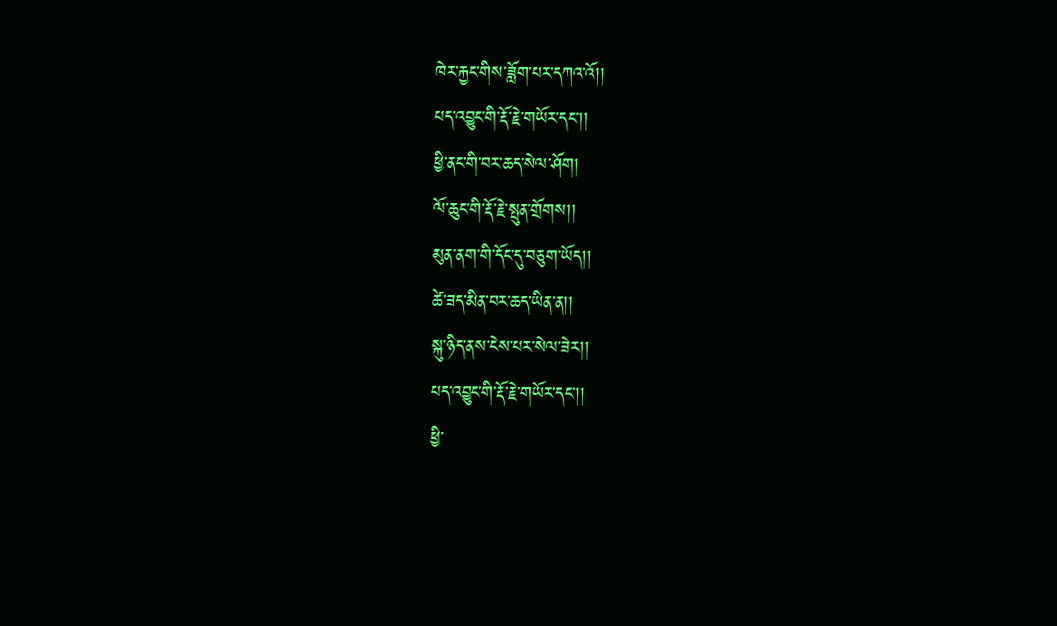ཁེར་རྐྱང་གིས་ཟློག་པར་དཀའ་འོ།།
པད་འབྱུང་གི་རྡོ་རྗེ་གཡོར་དང་།།
ཕྱི་ནང་གི་བར་ཆད་སེལ་ཤོག།
ལོ་ཆུང་གི་རྡོ་རྗེ་སྤུན་གྲོགས།།
མུན་ནག་གི་དོང་དུ་བཅུག་ཡོད།།
ཚེ་ཟད་མིན་བར་ཆད་ཡིན་ན།།
སྐུ་ཉིད་ནས་ངེས་པར་སེལ་ཟེར།།
པད་འབྱུང་གི་རྡོ་རྗེ་གཡོར་དང་།།
ཕྱི་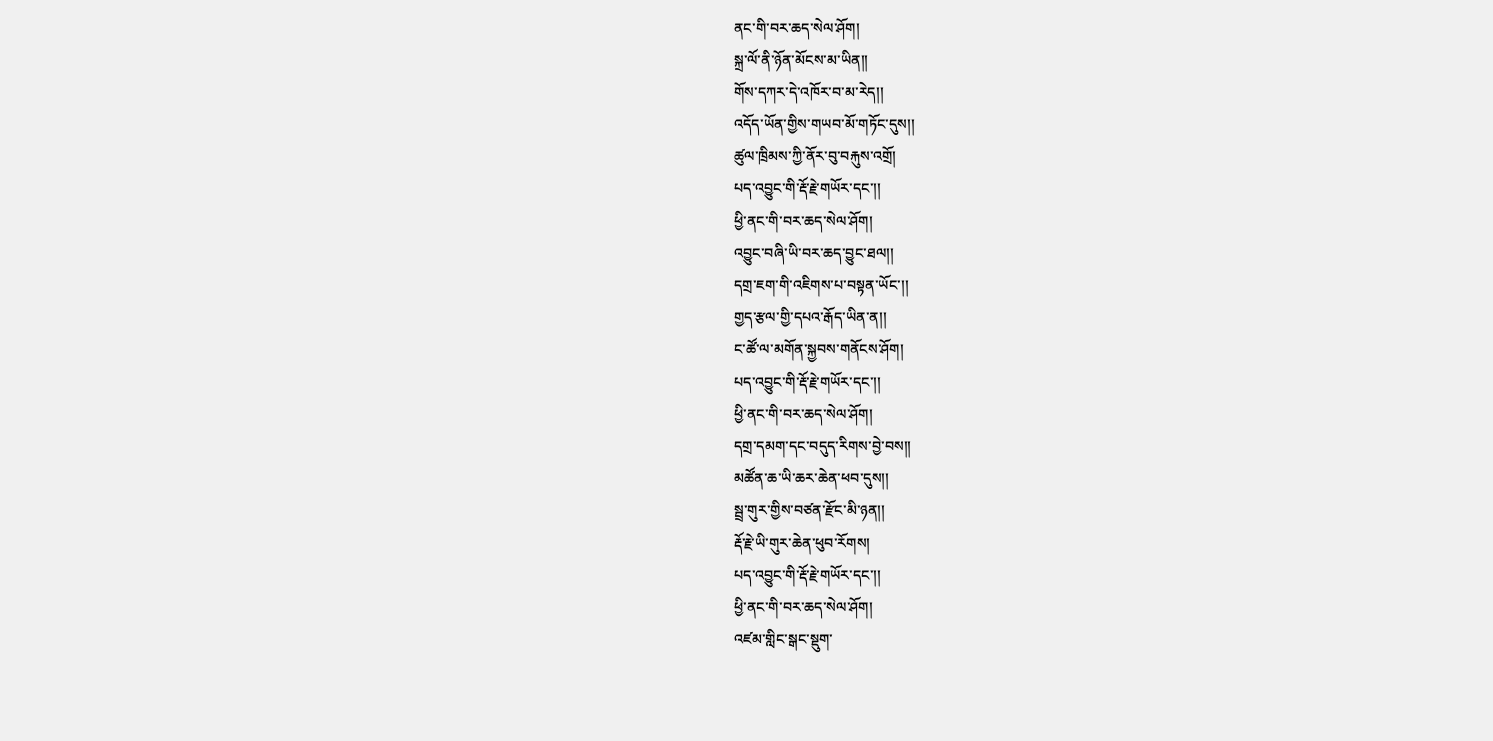ནང་གི་བར་ཆད་སེལ་ཤོག།
སྐྲ་ལོ་ནི་ཉོན་མོངས་མ་ཡིན།།
གོས་དཀར་དེ་འཁོར་བ་མ་རེད།།
འདོད་ཡོན་གྱིས་གཡབ་མོ་གཏོང་དུས།།
ཚུལ་ཁྲིམས་ཀྱི་ནོར་བུ་བརྐུས་འགྲོ།
པད་འབྱུང་གི་རྡོ་རྗེ་གཡོར་དང་།།
ཕྱི་ནང་གི་བར་ཆད་སེལ་ཤོག།
འབྱུང་བཞི་ཡི་བར་ཆད་བྱུང་ཐལ།།
དགྲ་ཇག་གི་འཇིགས་པ་བསྟན་ཡོང་།།
གྱད་རྩལ་གྱི་དཔའ་རྒོད་ཡིན་ན།།
ང་ཚོ་ལ་མགོན་སྐྱབས་གནོངས་ཤོག།
པད་འབྱུང་གི་རྡོ་རྗེ་གཡོར་དང་།།
ཕྱི་ནང་གི་བར་ཆད་སེལ་ཤོག།
དགྲ་དམག་དང་བདུད་རིགས་བྱེ་བས།།
མཚོན་ཆ་ཡི་ཆར་ཆེན་ཕབ་དུས།།
སྦྲ་གུར་གྱིས་བཙན་རྫོང་མི་ཉན།།
རྡོ་རྗེ་ཡི་གུར་ཆེན་ཕུབ་རོགས།
པད་འབྱུང་གི་རྡོ་རྗེ་གཡོར་དང་།།
ཕྱི་ནང་གི་བར་ཆད་སེལ་ཤོག།
འཛམ་གླིང་སྒང་སྡུག་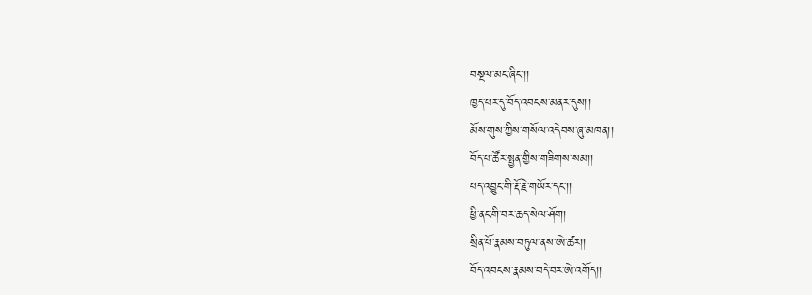བསྔལ་མང་ཞིང་།།
ཁྱད་པར་དུ་བོད་འབངས་མནར་དུས།།
མོས་གུས་ཀྱིས་གསོལ་འདེབས་ཞུ་མཁན།།
བོད་པ་ཚོར་སྤྱན་གྱིས་གཟིགས་སམ།།
པད་འབྱུང་གི་རྡོ་རྗེ་གཡོར་དང་།།
ཕྱི་ནང་གི་བར་ཆད་སེལ་ཤོག།
སྲིན་པོ་རྣམས་བཏུལ་ནས་ཨེ་ཚར།།
བོད་འབངས་རྣམས་བདེ་བར་ཨེ་འགོད།།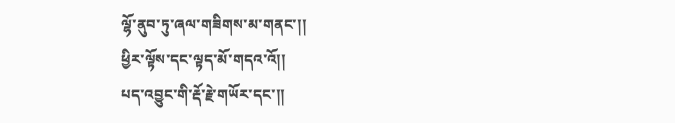ལྷོ་ནུབ་ཏུ་ཞལ་གཟིགས་མ་གནང་།།
ཕྱིར་ལྟོས་དང་ལྟད་མོ་གདའ་འོ།།
པད་འབྱུང་གི་རྡོ་རྗེ་གཡོར་དང་།།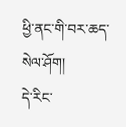ཕྱི་ནང་གི་བར་ཆད་སེལ་ཤོག།
དེ་རིང་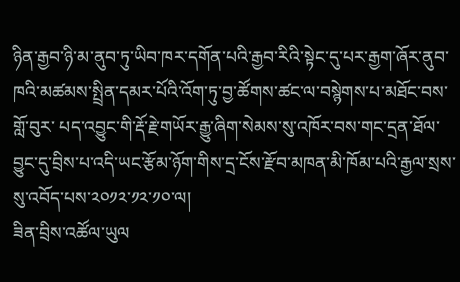ཉིན་རྒྱབ་ཉི་མ་ནུབ་ཏུ་ཡིབ་ཁར་དགོན་པའི་རྒྱབ་རིའི་སྟེང་དུ་པར་རྒྱག་ཞོར་ནུབ་ཁའི་མཚམས་སྤྲིན་དམར་པོའི་འོག་ཏུ་བྱ་ཚོགས་ཚང་ལ་བསྙེགས་པ་མཐོང་བས་གློ་བུར་ པད་འབྱུང་གི་རྡོ་རྗེ་གཡོར་རྒྱུ་ཞིག་སེམས་སུ་འཁོར་བས་གང་དྲན་ཐོལ་བྱུང་དུ་བྲིས་པ་འདི་ཡང་རྩོམ་ཉོག་གིས་དྲ་ངོས་རྫོབ་མཁན་མི་ཁོམ་པའི་རྒྱལ་སྲས་སུ་འབོད་པས་༢༠༡༢་༡༢་༡༠་ལ།
ཟིན་བྲིས་འཚོལ་ཡུལ